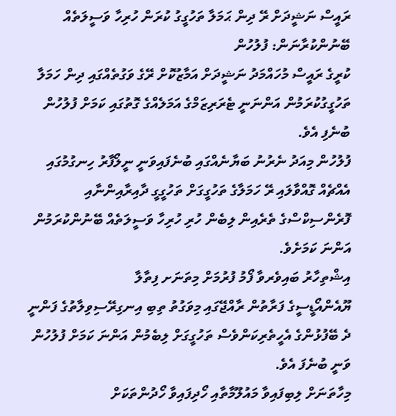ރައީސް ނަޝީދަށް ރޭ ދިން ޙަމަލާ ތަހުގީގު ކުރަން ހުރިހާ ވަސީލަތެއް ބޭނުންކުރާނަން: ފުލުހުން
ކުރީގެ ރައީސް މުހައްމަދު ނަޝީދަށް އަމާޒުކޮށް ރޭގެ ވަގުތެއްގައި ދިން ހަމަލާ ތަހުގީގުކުރަމުން އަންނަނީ ޓެރަރިޒަމްގެ އަމަލެއްގެ ގޮތުގައި ކަމަށް ފުލުހުން ބުނެފި އެވެ.
ފުލުހުން މިއަދު ނެރުނު ބަޔާނެއްގައި ބުނެފައިވަނީ ނީލޯފާރު ހިނގުމުގައި އެއްޗެއް ގޮއްވާލައި ރޭ ހަމަލާގެ ތަހުގީގަށް ތަހުގީގީ ދާއިރާއިންނާއި ފޮރެންސިކްސްގެ ތެރެއިން ލިބެން ހުރި ހުރިހާ ވަސީލަތެއް ބޭނުންކުރަމުން އަންނަ ކަމަށެވެ.
އިޝްތިހާރު ބައިވެރވާ ފޯމު ފުރުމަށް މިތަނަށ ފިތާލާ
ޔޫއެންއޯޑީސީގެ ފަރާތުން ރާއްޖޭގައި މިވަގުތު ތިބި އިނގިރޭސިވިލާތުގެ ފަންނީ ދެ ބޭފުޅުންގެ އެހީތެރިކަންވެސް ތަހުގީގަށް ލިބެމުން އަންނަ ކަމަށް ފުލުހުން ވަނީ ބުނެފަ އެވެ.
މިހާތަނަށް ލިބިފައިވާ މައުލޫމާތާއި ހޯދިފައިވާ ހޯދުންތަކަށް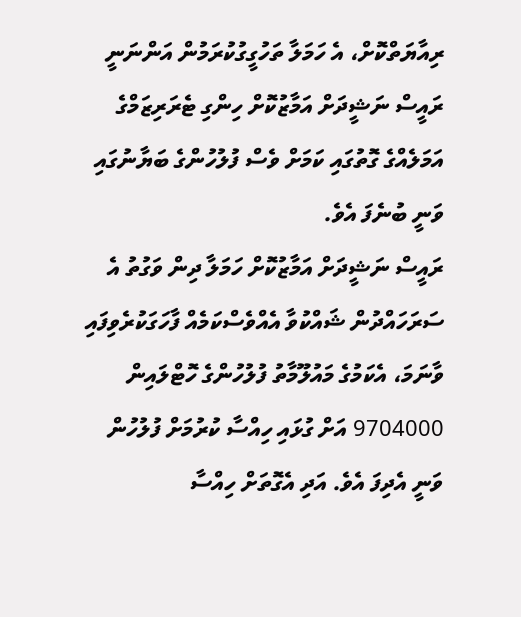ރިއާޔަތްކޮށް، އެ ހަމަލާ ތަހުގީގުކުރަމުން އަންނަނީ ރައީސް ނަޝީދަށް އަމާޒުކޮށް ހިންގި ޓެރަރިޒަމްގެ އަމަލެއްގެ ގޮތުގައި ކަމަށް ވެސް ފުލުހުންގެ ބަޔާނުގައި ވަނީ ބުނެފަ އެވެ.
ރައީސް ނަޝީދަށް އަމާޒުކޮށް ހަމަލާ ދިން ވަގުތު އެ ސަރަހައްދުން ޝައްކުވާ އެއްވެސްކަމެއް ފާހަގަކުރެވިފައި ވާނަމަ، އެކަމުގެ މައުލޫމާތު ފުލުހުންގެ ހޮޓްލައިން 9704000 އަށް ގުޅައި ހިއްސާ ކުރުމަށް ފުލުހުން ވަނީ އެދިފަ އެވެ. އަދި އެގޮތަށް ހިއްސާ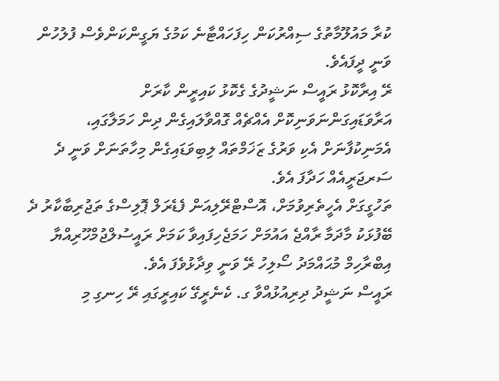ކުރާ މައުލޫމާތުގެ ސިއްރުކަން ހިފަހައްޓާނެ ކަމުގެ ޔަގީންކަންވެސް ފުލުހުން ވަނީ ދީފައެވެ.
ރޭ އިރާކޮޅު ރައީސް ނަޝީދުގެ ގެކޮޅު ކައިރީން ކާރަށް އަރާވަޑައިގަންނަވަނިކޮށް އެއްޗެއް ގޮއްވާލައިގެން ދިން ހަމަލާގައި، އެމަނިކުފާނަށް އެކި ވަރުގެ ޒަޚަމްތައް ލިބިވަޑައިގެން މިހާތަނަށް ވަނީ ދެ ސަރޖަރީއެއް ހަދާފަ އެވެ.
ތަހުގީގަށް އެހީތެރިވުމަށް، އޮސްޓްރޭލިއަން ފެޑެރަލް ޕޮލިސްގެ ތަޖުރިބާކާރު ދެ ބޭފުޅަކު މާދަމާ ރާއްޖެ އައުމަށް ހަމަޖެހިފައިވާ ކަމަށް ރައީސުލްޖުމްހޫރިއްޔާ އިބްރާހިމް މުޙައްމަދު ސޯލިހު ރޭ ވަނީ ވިދާޅުވެފަ އެވެ.
ރައީސް ނަޝީދު ދިރިއުޅުއްވާ ގ. ކެނެރީގޭ ކައިރީގައި ރޭ ހިނގި މި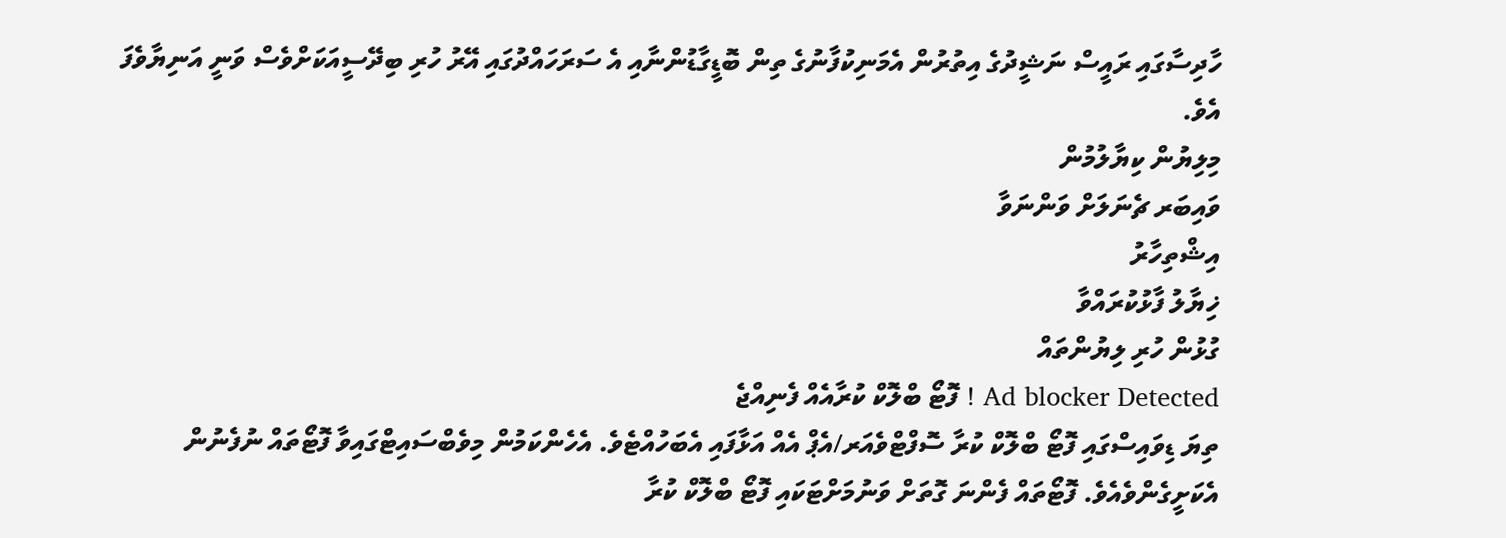ހާދިސާގައި ރައީސް ނަޝީދުގެ އިތުރުން އެމަނިކުފާނުގެ ތިން ބޮޑީގާޑުންނާއި އެ ސަރަހައްދުގައި އޭރު ހުރި ބިދޭސީއަކަށްވެސް ވަނީ އަނިޔާވެފަ އެވެ.
މިލިޔުން ކިޔާލުމުން
ވައިބަރ ޗެނަލަށް ވަންނަވާ
އިޝްތިހާރު
ޚިޔާލު ފާޅުކުރައްވާ
ގުޅުން ހުރި ލިޔުންތައް
Ad blocker Detected ! ފޮޓޯ ބްލޮކް ކުރާއެއް ފެނިއްޖެ
ތިޔަ ޑިވައިސްގައި ފޮޓޯ ބްލޮކް ކުރާ ސޮފްޓްވެއަރ/އެޕް އެއް އަޅާފައި އެބަހުއްޓެވެ. އެހެންކަމުން މިވެބްސައިޓްގައިވާ ފޮޓޯތައް ނުފެނުން އެކަށީގެންވެއެވެ. ފޮޓޯތައް ފެންނަ ގޮތަށް ވަނުމަށްޓަކައި ފޮޓޯ ބްލޮކް ކުރާ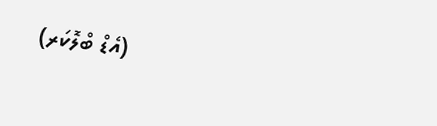(އެޑް ބްލޮކަރ)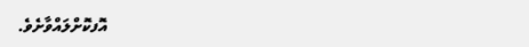އޮފކޮށްލައްވާށެވެ.